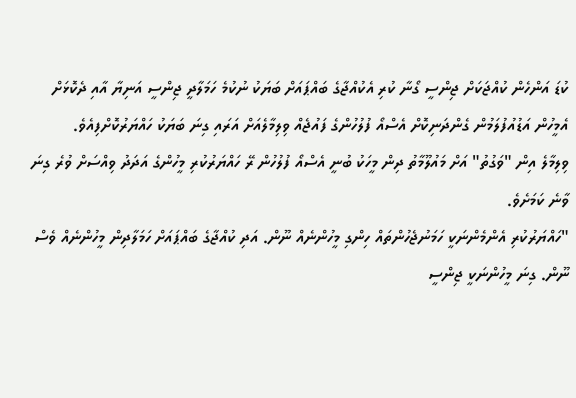ކުޑަ އަންހެން ކުއްޖަކަށް ޖިންސީ ގޯނާ ކުރި އެކުއްޖާގެ ބައްޕައަށް ބަޔަކު ނުކުމެ ހަމަލާދީ ޖިންސީ އަނިޔާ އާއި ދެކޮޅަށް އެމީހުން އަޑުއުފުލަމުން ގެންދަނިކޮށް އެސްއޯ ފުލުހުންގެ ފައުޖެއް ވިލިމާލެއަށް އަރައި ގިނަ ބަޔަކު ހައްޔަރުކޮށްފިއެވެ.
ވިލިމާލެ އިން "ވަގުތު" އަށް މައުލޫމާތު ދިން މީހަކު ބުނީ އެސްއޯ ފުލުހުން ރޭ ހައްޔަރުކުރި މީހުންގެ އަދަދު ވިއްސަށް ވުރެ ގިނަ ވާނެ ކަމަށެވެ.
"ހައްޔަރުކުރި އެންމެންނަކީ ހަމަނުޖެހުންތައް ހިންގި މީހުންނެއް ނޫން. އަދި ކުއްޖާގެ ބައްޕައަށް ހަމަލާދިން މީހުންނެއް ވެސް ނޫން. ގިނަ މީހުންނަކީ ޖިންސީ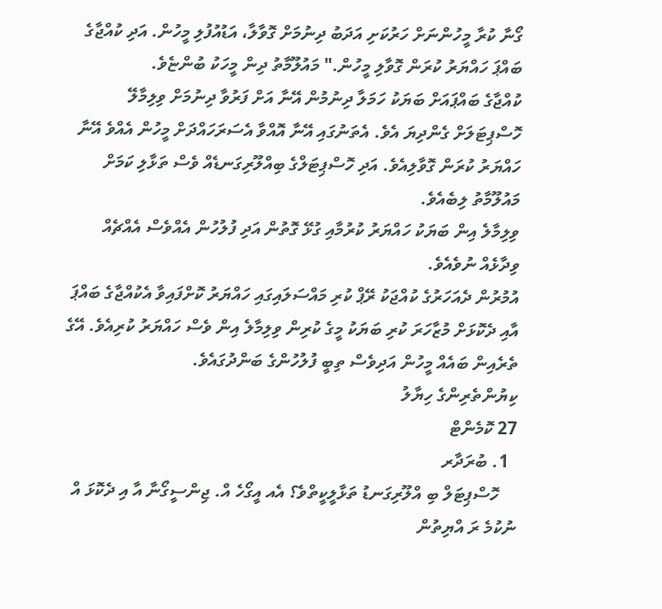ގޯނާ ކުރާ މީހުންނަށް ހަރުކަށި އަދަބު ދިނުމަށް ގޮވާލާ، އަޑުއުފުލި މީހުން. އަދި ކުއްޖާގެ ބައްޕަ ހައްޔަރު ކުރަން ގޮވާލި މީހުން." މައުލޫމާތު ދިން މީހަކު ބުންޏެވެ.
ކުއްޖާގެ ބައްޕައަށް ބަޔަކު ހަމަލާ ދިނުމުން އޭނާ އަށް ފަރުވާ ދިނުމަށް ވިލިމާލޭ ހޮސްޕިޓަލަށް ގެންދިޔަ އެވެ. އެތަނުގައި އޭނާ އޮއްވާ އެސަރަހައްދަށް މީހުން އެއްވެ އޭނާ ހައްޔަރު ކުރަން ގޮވާލިއެވެ. އަދި ހޮސްޕިޓަލްގެ ބިއްލޫރިގަނޑެއް ވެސް ތަޅާލި ކަމަށް މައުލޫމާތު ލިބެއެވެ.
ވިލިމާލެ އިން ބަޔަކު ހައްޔަރު ކުރުމާއި ގުޅޭ ގޮތުން އަދި ފުލުހުން އެއްވެސް އެއްޗެއް ވިދާޅެއް ނުވެއެވެ.
އުމުރުން ދެއަހަރުގެ ކުއްޖަކު ރޭޕް ކުރި މައްސަލައިގައި ހައްޔަރު ކޮށްފައިވާ އެކުއްޖާގެ ބައްޕަ އާއި ދެކޮޅަށް މުޒާހަރަ ކުރި ބަޔަކު މީގެ ކުރިން ވިލިމާލެ އިން ވެސް ހައްޔަރު ކުރިއެވެ. އޭގެ ތެރެއިން ބައެއް މީހުން އަދިވެސް ތިބީ ފުލުހުންގެ ބަންދުގައެވެ.
ކިޔުންތެރިންގެ ހިޔާލު
27 ކޮމެންޓް
  1. ބުރަދާރ
    ހޮސްޕިޓަލް ބި އްލޫރިގަނޑު ތަޅާލީކީތްވެ؟ އެއ އީގޯހެ އް. ޖިންސީގޯނާ އާ އި ދެކޮޅަ އް ނުކުމެ ރަ އްޔިތުން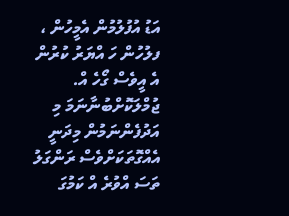އަޑު އުފުލުމުން އެމީހުން ، ފލުހުން ހަ އްޔަރު ކުރުން އެ އީވެސް ގޯހެ އް. ޖުމްލަކޮށްބުނާނަމަ މި އަދުފެންނަމުން މިދަނީ އެއްގޮތަކަށްވެސް ރަންގަލު ތަސަ އްވުރެ އް ކަމުގަ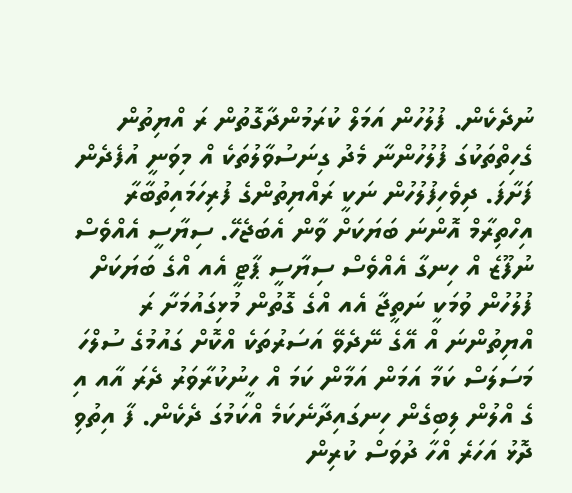ނުދެކެން. ފުލުހުން އަމަލް ކުރަމުންދާގޮތުން ރަ އްޔިތުން ގެހިތްތަކުގަ ފުލުހުންނާ މެދު ގިނަސުވާލުތަކެ އް މިވަނީ އުފެދެން ފަށާފަ. ދިވެހިފުލުހުން ނަކީ ރައްޔިތުންގެ ފުރިހަމައިތުބާރާ އިހްތިރާމް އޮންނަ ބަޔަކަށް ވާން އެބަޖެހޭ. ސިޔާސީ އެއްވެސް ނުފޫޒެ އް ހިނގާ އެއްވެސް ސިޔާސީ ޕާޓީ އެއ އްގެ ބަޔަކަށް ފުލުހުން ވުމަކީ ނަތީޖާ އެއ އްގެ ގޮތުން މުޅިގައުމަށާ ރަ އްޔިތުންނަ އް އޭގެ ނޭދެވޭ އަސަރުތަކެ އްކޮށް ގައުމުގެ ސުލްހަ މަސަލަސް ކަމާ އަމަން އަމާން ކަމަ އް ހީނުކުރާވަރު ދެރަ އާއ އި ގެ އްލުން ލިބިގެން ހިނގައިދާނެކަމެ އްކަމުގަ ދެކެން. ފާ އިތުވި ދޮޅު އަހަރެ އްހާ ދުވަސް ކުރިން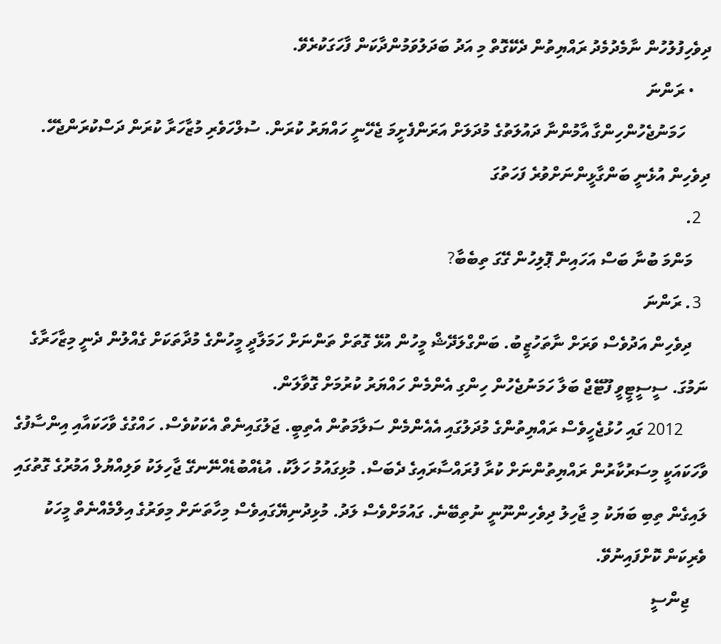ދިވެހިފުލުހުން ނާމެދުމެދު ރައްޔިތުން ދެކޭގޮތް މި އަދު ބަދަލުވަމުންދާކަން ފާހަގަކުރެވޭ.
    • ރަންނަ
      ހަމަނުޖެހުންހިންގާ އާމުންނާ ދައުލަތުގެ މުދަލަށް އަރަންފެށީމަ ޖެހޭނީ ހައްޔަރު ކުރަން. ސުލްހަވެރި މުޒާހަރާ ކުރަން ދަސްކުރަންޖެހޭ. ދިވެހިން އުޅެނީ ބަންގާޅީންނަށްވުރެ ފަހަތުގަ
  2.
    މަންމަ ބުނާ ބަސް އަހައިން ޕޮލިހުން ގޭގަ ތިބެބާ?
  3. ރަންނަ
    ދިވެހިން އަދުވެސް ވަރަށް ނާތަހުޒީބު. ބަންގްލަދޭޝް މީހުން އުޅޭ ގޮތަށް ތަންނަށް ހަމަލާދީ މީހުންގެ މުދާތަކަށް ގެއްލުން ދެނީ މިޒާހަރާގެ ނަމުގަ. ސީސީޓީވީ ފޫޓޭޖް ބަލާ ހަމަނުޖެހުން ހިންގި އެންމެން ހައްޔަރު ކުރުމަށް ގޮވާލަން.
      2012 ގައި ހުޅުޖެހީވެސް ރައްޔިތުންގެ މުދަލުގައި އެއެންމެން ސަލާމަތުން އެތިބީ. ޖަލުގައިނެތް އެކަކުވެސް. ހައްގުގެ ވާހަކައާއި އިންސާފުގެ ވާހަކައަކީ މިސަރުކާރުން ރައްޔިތުންނަށް ކުރާ ފުރައްސާރައިގެ ދެބަސް. މުޅިގައުމު ހަލާކު. އުޑެއްބުޑެއްނޭނގޭ ޖާހިލަކު ވަލިއްޔުލް އަމުރުގެ ގޮތުގައި ލައިގެން ތިބި ބަޔަކު މި ޖާހިލު ދިވެހިންނޫނީ ނުތިބޭނެ. ގައުމަށްވެސް ލަދު. މުޅިދުނިޔޭގައިވެސް މިހާތަނަށް މިވަރުގެ އިލްމެއްނެތް މީހަކު ވެރިކަން ކޮށްފައިނުވޭ.
    ޖިންސީ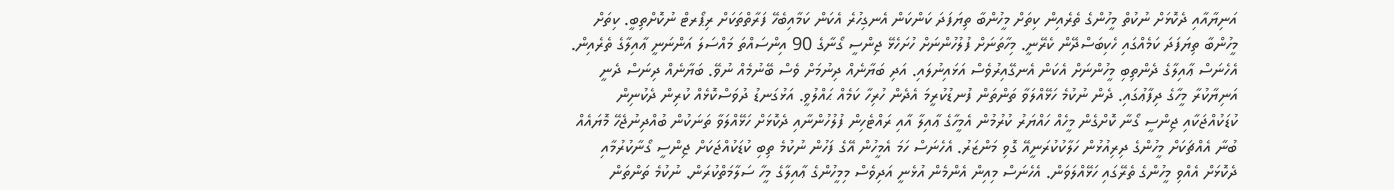އަނިޔާއާއި ދެކޮޅަށް ނުކުތް މީހުންގެ ތެރެއިން ކިތަށް މީހުންބާ ތިޔަފަދަ ކަންކަން އެނގިހުރެ އެކަން ކަމާއިބެހޭ ފަރާތްތަކަށް ރިޕޯރޓް ނުކޮށްތިބީ. ކިތަށް މީހުންބާ ތިޔަފަދަ ކަމެއްގައި ހެކިބަސްދޭން ކެރޭނީ. މިހާތަނަށް ފުލުހުންނަށް ހުށަހެޅޭ ޖިންސީ ގޯނާގެ 90 އިންސައްތަ މައްސަލަ އަންނަނީ ޢާއިލާގެ ތެރެއިން. އެހެނަސް ޢާއިލާގެ ދެންތިބި މީހުންނަށް އެކަން އެނގޭއިރުވެސް އަޅައިނުލައި. އަދި ބަޔާނެއް ދިނުމަށް ވެސް ބޭނުމެއް ނުވޭ. ބަޔާނެއް ދިނަސް ދެނީ އަނިޔާކުރާ މީހާގެ ދިފާޢުގައި. ދެން ނުކުމެ ހަޅޭއްލަވާ ތަންތަން ފުނޑުކުރީމަ އެދެން ހުރިހާ ކަމެއް ޙައްލުވީ. އަޅުގަނޑު ދުވަސްކޮޅެއް ކުރިން ދެކުނިން ކުޑަކުއްޖަކާއި ޖިންސީ ގޯނާ ކޮށްގެން މީހެއް ހައްޔަރު ކުރުމުން އެމީހާގެ ޢާއިލާ އާއި ރައްޓެހިން ފުލުހުންނާއި ދެކޮޅަށް ހަޅޭއްލަވާ ތަނަކުން ބުއްދިނުޖެހޭ މޮޔައެއް ބުނާ އެއްޗަކަށް މީހުންގެ ދިރިއުޅުން ހަލާކުކުރަނީއޭ ގޮވި މަންޒަރު. އެހެނަސް ހަމަ އެމީހުން އޭގެ ފަހުން ނުކުމެ ތިބި ކުޑަކުއްޖަކަށް ޖިންސީ ގޯނާކުރުމާއި ދެކޮޅަށް އެއްވި މީހުންގެ ތެރޭގައި ހަޅޭއްލަވަން. އެހެނަސް މިއިން އެންމެން އުޅެނީ އަދިވެސް މިމީހުންގެ ޢާއިލާގެ މީހާ ސަލާމަތްކުރަން. ނުކުމެ ތަންތަން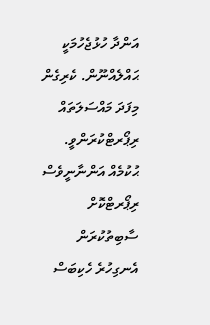އަންދާ ހުޅުޖެހުމަކީ ޙައްލެއްނޫން. ކެރިގެން މިފަދަ މައްސަލަތައް ރިޕޯރޓްކުރަންވީ. ޙުކުމެއް އަންނާނީވެސް ރިޕޯރޓްކޮށް ސާބިތުކުރަން އެނގިހުރެ ހެކިބަސް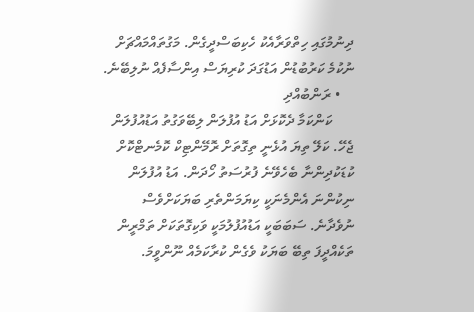ދިނުމުގައި ހިތްވަރާއެކު ހެކިބަސްދީގެން. މަގުތައްމައްޗަށް ނުކުމެ ކަރުބުޑުން އަޑުގަދަ ކުރިޔަސް އިންސާފެއް ނުލިބޭނެ.
    • ރަންބުއްދި
      ކަންކަމާ ދެކޮޅަށް އަޑު އުފުލަން ލިބޭވަގުތު އަޑުއުފުލަން ޖެހޭ. ކަލޭ ތިޔަ އުޅެނީ ތިގޮތަށް ރޮމޭންޓިކް ކޮމެނޓްކޮށް ކުޑަކުދިންނާ ބެހެވޭނެ ފުރުސަތު ހޯދަން. އަޑު އުފުލަން ނިކުންނަ އެންމެނަކީ ކިޔަމަންތެރި ބަޔަކަށްވެސް ނުވެދާނެ. ސަބަބަކީ އަޑުއުފުލުމަކީ ވަކިގޮތަކަށް ތަމްރީން ތަކެއްދީފަ ތިބޭ ބަޔަކު ވެގެން ކުރާކަމެއް ނޫންވީމަ.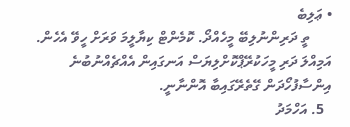• ޢަލިބެ
      ތީ ދަރިންނުލިބޭ މީހެއްދޯ. ކޮމެންޓް ކިޔާލީމަ ވަރަށް ހީވޭ އެހެން. އަމިއްލަ ދަރި މީހަކުރޭޕްކޮށްލިޔަސް އަނގައިން އެއްޗެއްނުބުނެ އިންސާފުހޯދަން ގޭތެރޭގައިބާ އޮންނާނީ.
  5. އަހްމަދު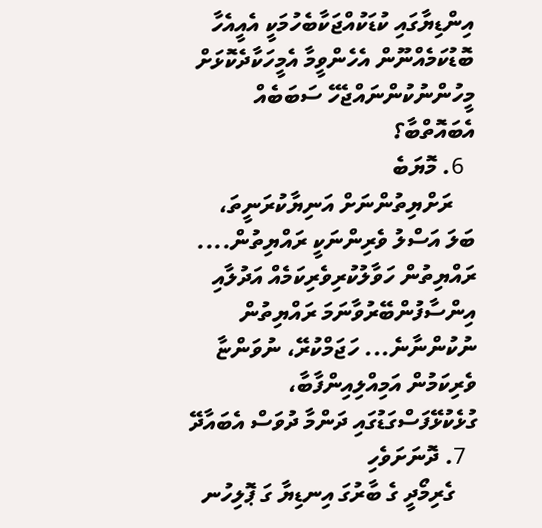އިންޑިޔާގައި ކުޑަކުއްޖަކާބެހުމަކީ އެއީއެހާ ބޮޑުކަމެއްނޫން އެހެންވީމާ އެމީހަކާދެކޮޅަށް މީހުންނުކުންނައްޖެހޭ ސަބަބެއް އެބައޮތްބާ؟
  6. މޮޔަބެ
    ރަށްޔިތުންނަށް އަނިޔާކުރަނީތަ، ބަލަ އަސްލު ވެރިންނަކީ ރައްޔިތުން.... ރައްޔިތުން ހަވާލުކުރިވެރިކަމެއް އަދުލާއި އިންސާފުންބޭރުވާނަމަ ރައްޔިތުން ނުކުންނާނެ... ހަޖަމްކުރޭ، ނުވަންޏާ ވެރިކަމުން އަމިއްލިއިންފާބާ، ގުޅެކުޅޭފަސްގަޑުގައި ދަންމާ ދުވަސް އެބައާދޭ
  7. ދޮނަށަވެހި
    ގެރިމޯދީ ގެ ބާރުގަ އިނޑިޔާ ގަ ޕޮލިހުނ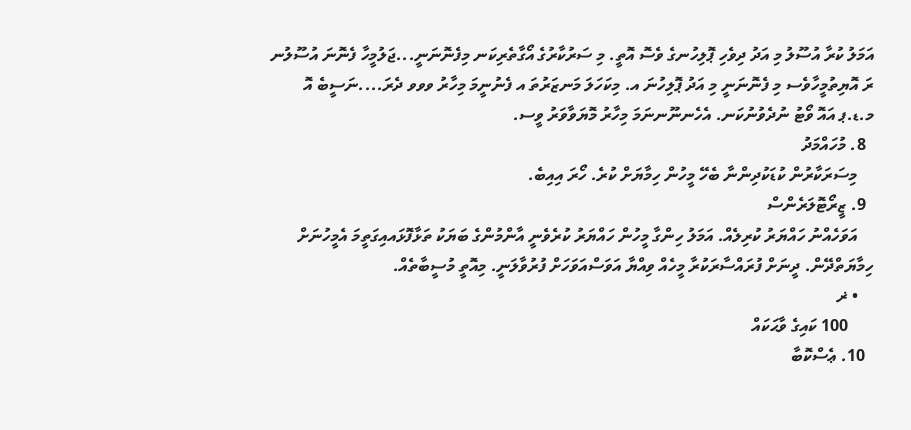އަމަލު ކުރާ އުސޫލު މި އަދު ދިވެހި ޕޮލިހުނގެ ވެސޮ އޮތީ. މި ސަރުކާރުގެ އޯގާތެރިކަނ މިފެނޮނަނީ...ޖަލުމީހާ ފެނޮނަ އުސޫލުނ ރަ އޮޔިތުމީހާވެސ މި ފެނޮނަނީ މި އަދު ޕޮލިހުނަ އ. މިކަހަލަ މަނޒަރުތަ އ ފެނުނީމަ މިހާރު ވވވ ދެރަ....ނަސީބެ އޮ މ.ޑ.ޕ އައޮ ވޯޓު ނުދެވުނުކަނ. އެހެނނޫނނަމަ މިހާރު މޮޔަވާވަރު ވީސ.
  8. މުހައްމަދު
    މިސަރަކާރުން ކުޑަކުދިންނާ ބެހޭ މީހުން ހިމާޔަށް ކުރެ. ހޯރަ އިއިބެ.
  9. ޒީރޯޓޮލަރެންސް
    އަވަހެއްނު ހައްޔަރު ކުރިލެއް. އަމަލު ހިންގާ މީހުން ހައްޔަރު ކުރެވެނީ އާންމުންގެ ބަޔަކު ތަޅާފޮޅައއިގަތީމަ އެމީހުނަށް ހިމާޔަތްދޭން. ދީނަށް ފުރައްސާރަކުރާ މީހެއް ވިއްޔާ އަވަސްއަވަހަށް ފުރުވާލަނީ. މިއޮތީ މުސީބާތެއް.
    • ޜ
      100 ކައިގެ ވާޙަކައް
  10. ޢެސްކޮބާ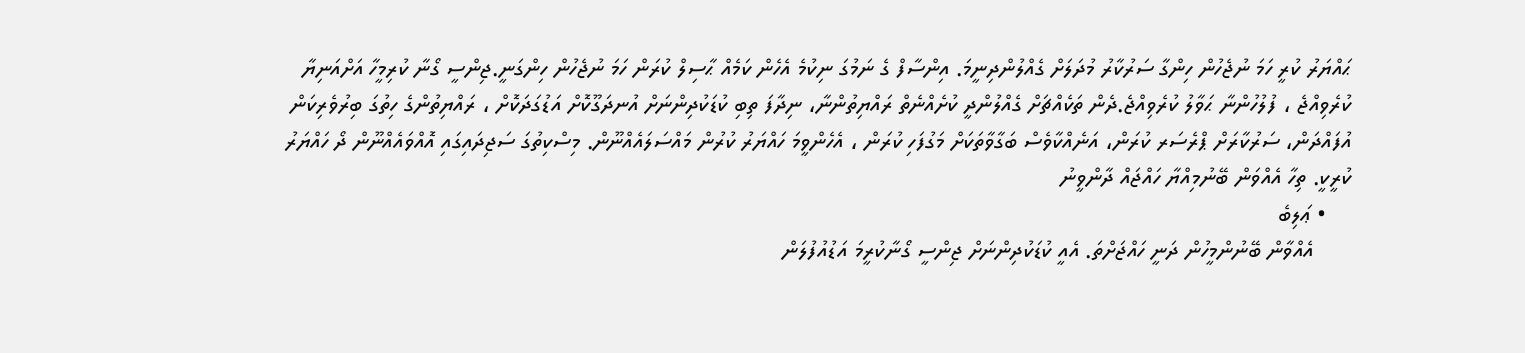ޙައްޔަރު ކުރީ ހަމަ ނުޖެހުން ހިންގާ ސަރުކާރު މުދަލަށް ގެއްލުންދިނީމަ. އިންސާފް ގެ ނަމުގަ ނިކުމެ އެހެން ކަމެއް ޙާސިލް ކުރަން ހަމަ ނުޖެހުން ހިންގަނީ.ޖިންސީ ގޯނާ ކުރިމީހާ އަށްއަނިޔާ ކުރެވިއްޖެ ، ފުލުހުންނާ ޙަވާލު ކުރެވިއްޖެ.ދެން ތަކެއްޗަށް ގެއްލުންދީ ކުށެއްނެތް ރައްޔިތުންނާ، ނިދާފަ ތިބި ކުޑަކުދިންނަށް އުނދަގޫކޮށް އަޑުގަދަކޮށް ، ރައްޔިތުންގެ ހިތުގަ ބިރުވެރިކަން އުފައްދަން، ސަރުކާރަށް ޕްރެސަރ ކުރަން، އަނެއްކާވެސް ބަގާވާތަކަށް މަގުފަހި ކުރަން ، އެހެންވީމަ ހައްޔަރު ކުރުން މައްސަލައެއްނޫން. މިސްކިތުގަ ސަޖިދައިގައި އޮއްވައެއްނޫން ދޯ ހައްޔަރު ކުރީކީ. ތިހާ އެއްވަން ބޭނުމިއްޔާ ހައްޖައް ދާންވީނު
    • ޢަލިބެ
      އެއްވާން ބޭނުންމީހުން ދަނީ ހައްޖަށްތަ. އެއީ ކުޑަކުދިންނަށް ޖިންސީ ގޯނާކުރީމަ އަޑުއުފުލަން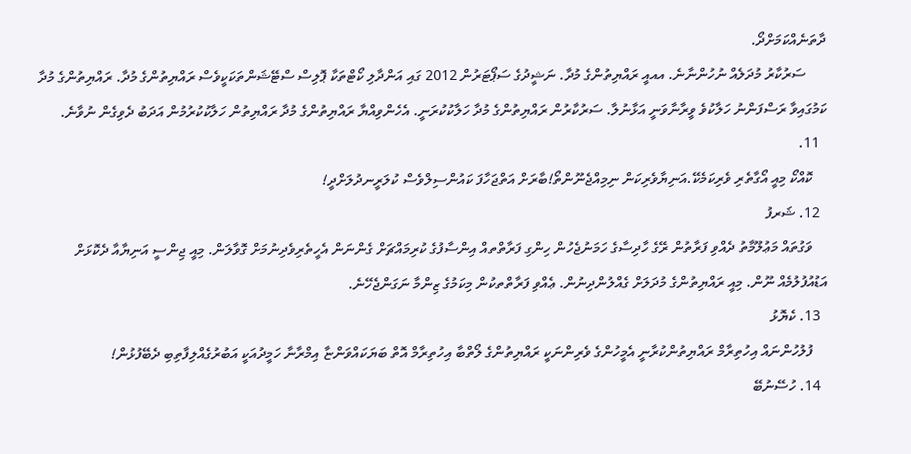ދާތަނެއްކަމަށްދޯ.
      ސަރުކާރު މުދަލެއް ނުހުންނާނެ. އއއީ ރައްޔިތުންގެ މުދާ. ނަޝީދުގެ ސަޕޯޓަރުން 2012 ގައި އަންދާލި ކޯޓްތަކާ ޕޮލިސް ސްޓޭޝަންތަކަކީވެސް ރައްޔިތުންގެ މުދާ. ރައްޔިތުންގެ މުދާ ކަމުގައިވާ ރަސްފަންނު ހަލާކުވެ ވީރާނާވަނީ އަޅާނުލާ. ސަރުކާރުން ރައްޔިތުންގެ މުދާ ހަލާކުކުރަނީ. އެހެންވިއްޔާ ރައްޔިތުންގެ މުދާ ރައްޔިތުން ހަލާކުކުރުމުން އަދަބު ދެވިގެން ނުވާނެ.
  11.
    ކޮއްކޯ މިއީ އޯގާތެރި ވެރިކަމެކޭ.އަނިޔާވެރިކަން ނިމިއްޖެނޫންތޯ!ބާރަށް އަތްޖަހާފަ ކައުންސިލްވެސް ކުލަރީނދުލަށްދީ!
  12. ޝަރފު
    ވަގުތައް މަޢުލޫމާތު ދެއްވި ފަރާތުން ރޭގެ ހާދިސާގެ ހަމަނުޖެހުން ހިންގި ފަރާތްތއް އިންސާފުގެ ކުރިމައްޗަށް ގެންނަން އެހީތެރިވެދިނުމަށް ގޮވާލަން. މިއީ ޖިންސީ އަނިޔާއާ ދެކޮޅަށް އަޑުއުފުލުމެއް ނޫން. މިއީ ރައްޔިތުންގެ މުދަލަށް ގެއްލުންދިނުން. ޢެއްވި ފަރާތްތކުން މިކަމުގެ ޒިންމާ ނަގަންޖެހޭނެ.
  13. ކެޔޮޅު
    ފުލުހުންނައް އިހުތިރާމް ރައްޔިތުންކުރާނީ އެމީހުންގެ ވެރިންނަކީ ރައްޔިތުންގެ ލޯތްބާ އިހުތިރާމް އޮތް ބަޔަކައްވަންޏާ އިމްރާނާ ހަމީދުއަކީ އަބުރުގެއްލިފާތިބި ދެބޭފުޅުން!
  14. ހުސޭނުބޭ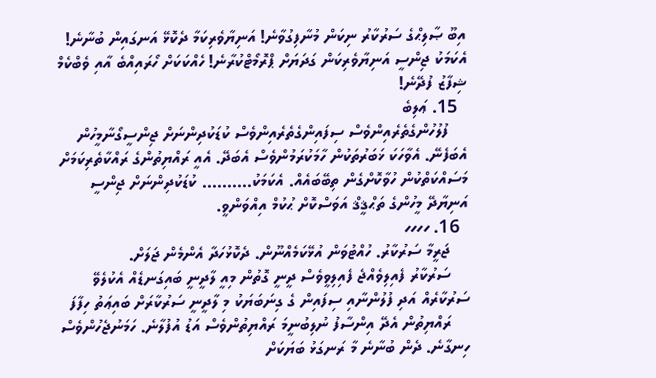އިބޫ ޞާލިޙްގެ ސަރުކާރު ނިކަން މުނާފިގުވާނެ! އަނިޔާވެރިކަމާ ދެކޮޅޭ އަނގައިން ބުނާނެ! އެކަމަކު ޖިންސީ އަނިޔާވެރިކަން ގަދަޔަށް ޕްރޮމޯޓްކުރާނެ! ހެއްކަކަށް ހޯރައިއްބެ އާއި ވެބްކެމް ޝިފާޒު ފުދޭނެ!
  15. ޢަލިބެ
    ފުލުހުންގެތެރެއިންވެސް ސިފައިންގެތެރެއިންވެސް ކުޑަކުދިންނަށް ޖިންސީގޯނާމީހުން އެބަފެނޭ. އެވާހަކަ ޚަބަރުތަކުން ހާމަކުރަމުންވެސް އެބަދޭ. އެއީ ރައްޔިތުންގެ ރައްކާތެރިކަމަށް މަސައްކަތްކުން ހުވާކޮށްގެން ތިބޭބައެއް. އެކަމަކު.......... ކުޑަކުދިންނަށް ޖިންސީ އަނިޔާދޭ މީހުންގެ ތަޙްޤީޤް އަވަސްކޮށް ޙުކުމް އިއްވަންވީ.
  16. ހހހހ
    ޖަރީމާ ސަރުކާރު. ހުއްޓުވަން އުޅޭކަމެއްނޫން. ދެކޮޅުހަދާ އެންމެން ޖަލަށް.
    ސަރުކާރު ފެއިލިވެއްޖެ ފެއިލިވީވެސް ދީނީ ގޮތުން މިއީ ލާދީނީ ބައިގަނޑެއް އެކުލެވޭ ސަރުކާރެއް އަދި ފުލުންނާއި ސިފައިން ގެ ގިނަބަޔަކު މި ލާދީނީ ސަރުކާރަށް ބައިޢަތު ހިފާފަ
    ރައްޔިތުން އެދޭ އިންސާފު ނުލިބުނީމަ ރައްޔިތުންވެސް އަޑު އުފުލާނެ. ހަމަނުޖެހުންވެސް ހިނގާނެ. ދެން ބުނާނެ މާ ރަނގަޅު ބަޔަކަށް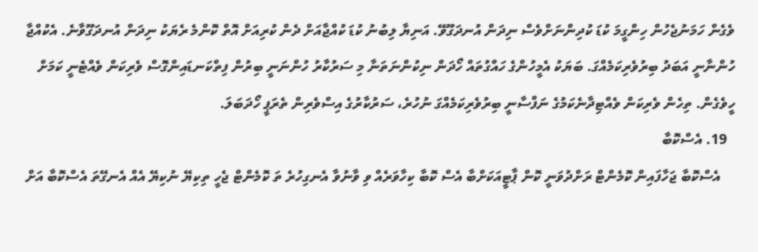ވެގެން ހަމަނުޖެހުން ހިންގީމަ ކުޑަ ކުދިންނަށްވެސް ނިދަން އުނދަގޫވޭ. އަނިޔާ ލިބުނު ކުޑަ ކުއްޖާއަށް ދެން ކުރިއަށް އޮތް ކޮންމެ ރެޔަކު ނިދަން އުނދަގޫވާނެ. އެކުއްޖާ ހުންނާނީ އަބަދު ބިރުވެރިކަމެއްގަ. ބަޔަކު އެމީހުންގެ ހައްގުތައް ހޯދަން ނިކުންނަތަނާ މި ސަރުކާރު ހުންނަނީ ބިރުން ފިތްކަނޑައިންގޮސް ވެރިކަން ވެއްޓެނީ ކަމަށް ހީވެގެން. ތިހެން ވެރިކަން ވެއްޓިދާނެކަމުގެ ނަފްސާނީ ބިރުވެރިކަމެއްގަ ނުހުރެ، ސަރުކާރުގެ އިސްވެރިން ތެރަޕީ ހޯދަބަލަ.
  19. އެސްކޮބާ
    އެސްކޮބާ ޖަހާފައިން ކޮމެންޓް ރަށްދުވަނީ ކޮން ޕާޓީއަކަށްބާ އެސް ކޮބާ ކިހާވަރެއް ވި ވާނުވާ އެނގިހުރެ ތަ ކޮމެންޓް ޖެހީ ތިކިޔޭ ނުކިޔޭ އެއް އެނގޭތަ އެސްކޮބާ އަށް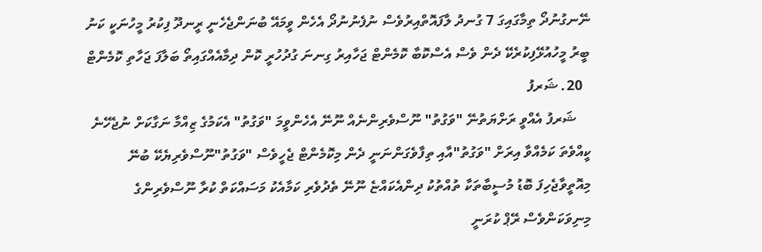ނޭނގުނުދޯ ތިމާގައިގަ 7 ގުނދު ލާފައޮތްއިރުވެސް ނުފެނުނުދޯ އެހެން ވީމައޭ ބުނަންޖެހެނީ ރީނދޫ ފިކުރު މީހުނަކީ ކަނު ބީރު މީހުއުޅޭފިކުރެކޭ ދެން ވެސް އެސްކޮބާ ކޮމެންޓް ޖަހާއިރު ގިނނަ ގުދުހުރީ ކޮން ދިމާއެއްގައިތޯ ބަލާފަ ޖަހާތި ކޮމެންޓް
  20. ޝަރފު
    ޝަރފު އެއްވީ ރަށްޔަތުނޭ "ވަގުތު" ނޫސްވެރިންނެއް ނޫނޭ އެހެންވީމަ "ވަގުތު" އެކަމުގެ ޒިއްމާ ނަގާކަށް ނުޖެހޭނެ ކީއްވެތަ ކަމެއްވާ އިރަށް "ވަގުތު"އާއި ތިފާވެގަންނަނީ ދެން މިކޮމެންޓް ޖެހީވެސް "ވަގުތު"ނޫސްވެރިޔެކޭ ބުނޭ މިއޮތީވާޖެހިފަ ބޮޑު މުސީބާތަކާ ތުއްތުކު ދިންއެކައްޏެ ނޫނޭ ތެދުވެރި ކަމާއެކު މަސައްކަތް ކުރާ ނޫސްވެރިންގެ މިނިވަކަންވެސް ރޭޕް ކުރަނީ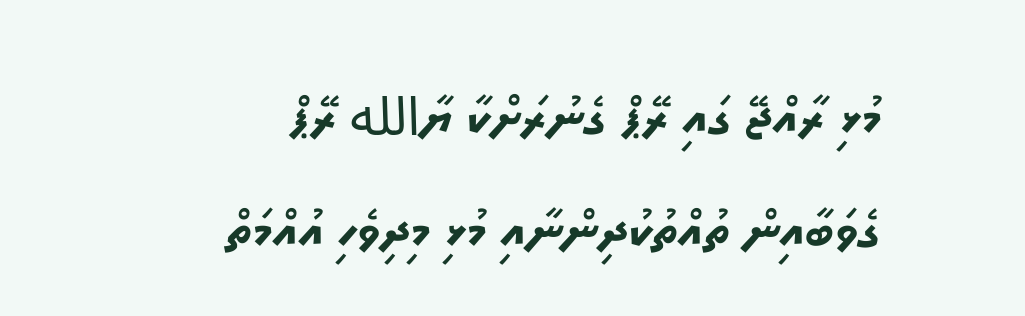މުޅި ރާއްޖޭ ގައި ރޭޕް ގެނުރަށްކާ ޔާالله ރޭޕް ގެވަބާއިން ތުއްތުކުދިންނާއި މުޅި މިދިވެހި އުއްމަތް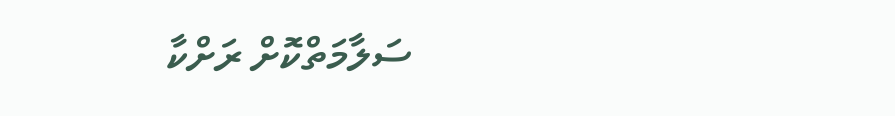ސަލާމަތްކޮށް ރަށްކާ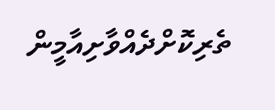ތެރިކޮށްދެއްވާށިއާމީން